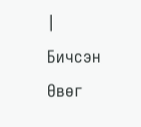|
Бичсэн Өвөг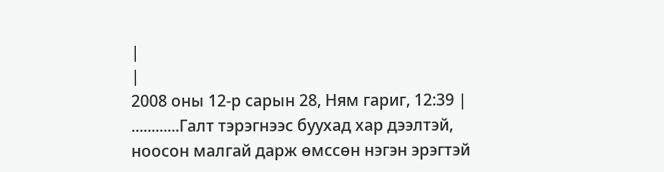|
|
2008 оны 12-р сарын 28, Ням гариг, 12:39 |
............Галт тэрэгнээс буухад хар дээлтэй, ноосон малгай дарж өмссөн нэгэн эрэгтэй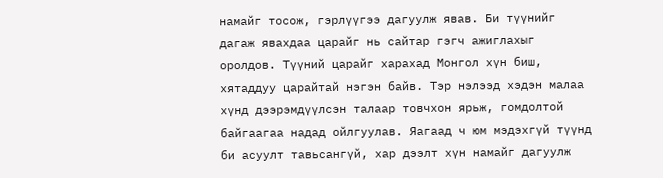намайг тосож, гэрлүүгээ дагуулж явав. Би түүнийг дагаж явахдаа царайг нь сайтар гэгч ажиглахыг оролдов. Түүний царайг харахад Монгол хүн биш, хятаддуу царайтай нэгэн байв. Тэр нэлээд хэдэн малаа хүнд дээрэмдүүлсэн талаар товчхон ярьж, гомдолтой байгаагаа надад ойлгуулав. Яагаад ч юм мэдэхгүй түүнд би асуулт тавьсангүй, хар дээлт хүн намайг дагуулж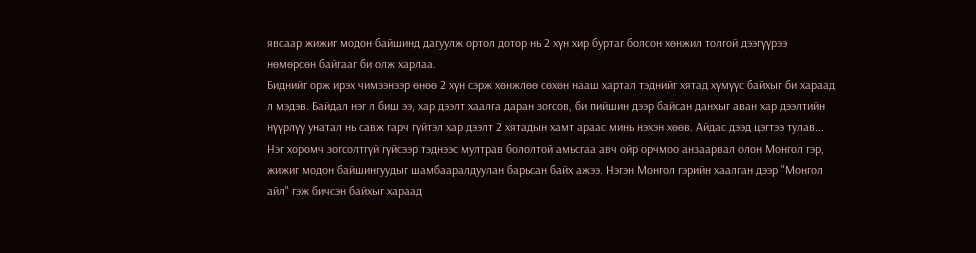явсаар жижиг модон байшинд дагуулж ортол дотор нь 2 хүн хир буртаг болсон хөнжил толгой дээгүүрээ нөмөрсөн байгааг би олж харлаа.
Биднийг орж ирэх чимээнээр өнөө 2 хүн сэрж хөнжлөө сөхөн нааш хартал тэднийг хятад хүмүүс байхыг би хараад л мэдэв. Байдал нэг л биш ээ, хар дээлт хаалга даран зогсов, би пийшин дээр байсан данхыг аван хар дээлтийн нүүрлүү унатал нь савж гарч гүйтэл хар дээлт 2 хятадын хамт араас минь нэхэн хөөв. Айдас дээд цэгтээ тулав... Нэг хоромч зогсолтгүй гүйсээр тэднээс мултрав бололтой амьсгаа авч ойр орчмоо анзаарвал олон Монгол гэр, жижиг модон байшингуудыг шамбааралдуулан барьсан байх ажээ. Нэгэн Монгол гэрийн хаалган дээр "Монгол айл" гэж бичсэн байхыг хараад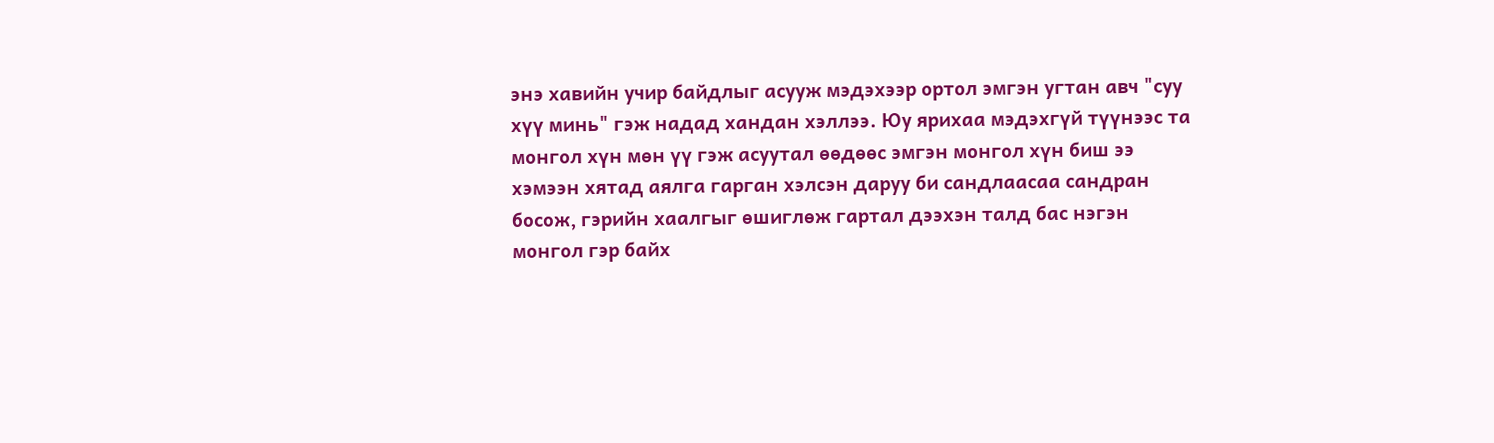энэ хавийн учир байдлыг асууж мэдэхээр ортол эмгэн угтан авч "суу хүү минь" гэж надад хандан хэллээ. Юу ярихаа мэдэхгүй түүнээс та монгол хүн мөн үү гэж асуутал өөдөөс эмгэн монгол хүн биш ээ хэмээн хятад аялга гарган хэлсэн даруу би сандлаасаа сандран босож, гэрийн хаалгыг өшиглөж гартал дээхэн талд бас нэгэн монгол гэр байх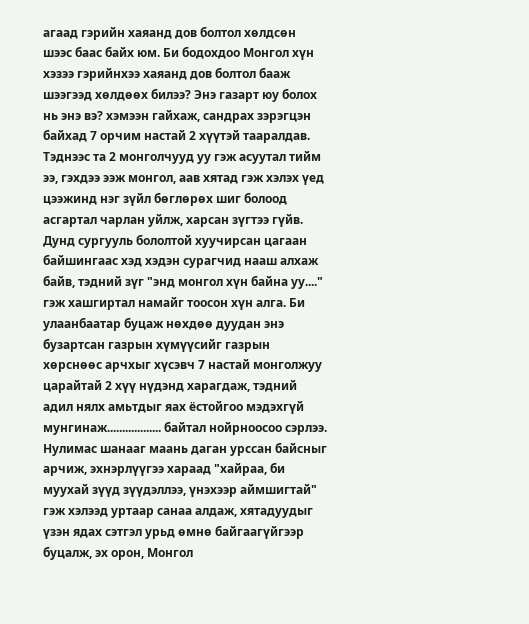агаад гэрийн хаяанд дов болтол хөлдсөн шээс баас байх юм. Би бодохдоо Монгол хүн хэзээ гэрийнхээ хаяанд дов болтол бааж шээгээд хөлдөөх билээ? Энэ газарт юу болох нь энэ вэ? хэмээн гайхаж, сандрах зэрэгцэн байхад 7 орчим настай 2 хүүтэй тааралдав. Тэднээс та 2 монголчууд уу гэж асуутал тийм ээ, гэхдээ ээж монгол, аав хятад гэж хэлэх үед цээжинд нэг зүйл бөглөрөх шиг болоод асгартал чарлан уйлж, харсан зүгтээ гүйв. Дунд сургууль бололтой хуучирсан цагаан байшингаас хэд хэдэн сурагчид нааш алхаж байв, тэдний зүг "энд монгол хүн байна уу...." гэж хашгиртал намайг тоосон хүн алга. Би улаанбаатар буцаж нөхдөө дуудан энэ бузартсан газрын хүмүүсийг газрын хөрснөөс арчхыг хүсэвч 7 настай монголжуу царайтай 2 хүү нүдэнд харагдаж, тэдний адил нялх амьтдыг яах ёстойгоо мэдэхгүй мунгинаж.................. байтал нойрноосоо сэрлээ. Нулимас шанааг маань даган урссан байсныг арчиж, эхнэрлүүгээ хараад "хайраа, би муухай зүүд зүүдэллээ, үнэхээр аймшигтай" гэж хэлээд уртаар санаа алдаж, хятадуудыг үзэн ядах сэтгэл урьд өмнө байгаагүйгээр буцалж, эх орон, Монгол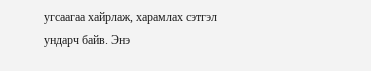угсаагаа хайрлаж, харамлах сэтгэл ундарч байв. Энэ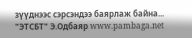зүүднээс сэрсэндээ баярлаж байна...
"ЭТСБТ" Э.Одбаяр www.pambaga.net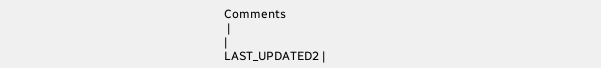Comments
 |
|
LAST_UPDATED2 |